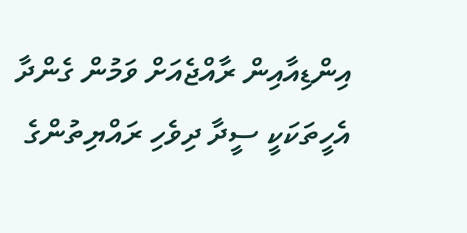އިންޑިއާއިން ރާއްޖެއަށް ވަމުން ގެންދާ އެހީތަކަކީ ސީދާ ދިވެހި ރައްޔިތުންގެ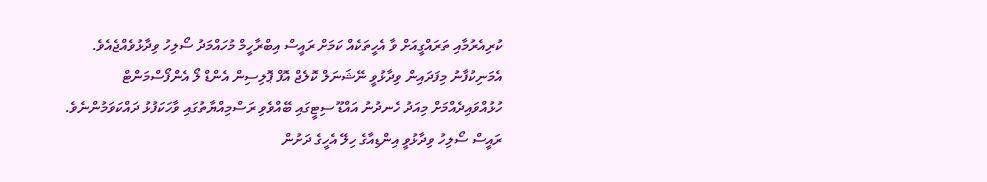ކުރިއެރުމާއި ތަރައްގީއަށް ވާ އެހީތަކެއް ކަމަށް ރައީސް އިބްރާހީމް މުހައްމަދު ސޯލިހު ވިދާޅުވެއްޖެއެވެ.
އެމަނިކުފާނު މިފަދައިން ވިދާޅުވީ ނޭޝަނަލް ކޮލެޖް އޮފް ޕޮލިސިން އެންޑް ލޯ އެންފޯސްމަންޓް ހުޅުއްވައިދެއްމަށް މިއަދު ހެނދުނު އައްޑޫ ސިޓީގައި ބޭއްވެވި ރަސްމިއްޔާތުގައި ވާހަކަފުޅު ދައްކަވަމުންނެވެ.
ރައީސް ސޯލިހު ވިދާޅުވީ އިންޑިއާގެ ހިލޭ އެހީގެ ދަށުން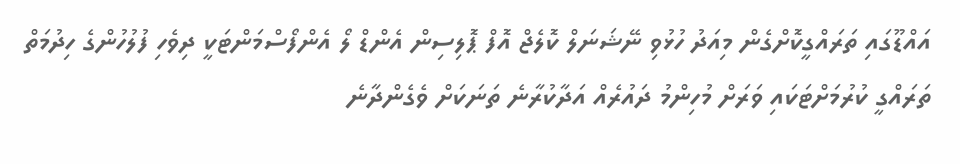އައްޑޫގައި ތަރައްގީކޮށްގެން މިއަދު ހުޅުވި ނޭޝަނަލް ކޮލެޖް އޮފް ޕޮލިސިން އެންޑް ލޯ އެންފޯސްމަންޓަކީ ދިވެހި ފުލުހުންގެ ހިދުމަތް ތަރައްގީ ކުރުމަށްޓަކައި ވަރަށް މުހިންމު ދައުރެއް އަދާކުރާނެ ތަނަކަށް ވެގެންދާނެ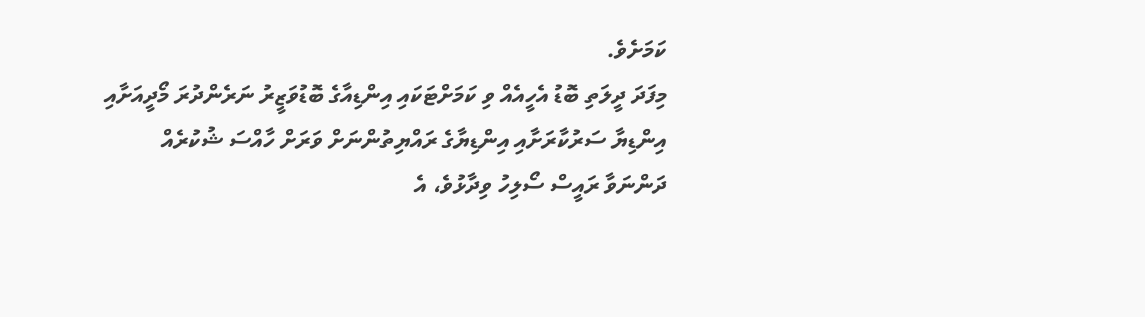ކަމަށެވެ.
މިފަދަ ދީލަތި ބޮޑު އެހީއެއް ވި ކަމަށްޓަކައި އިންޑިއާގެ ބޮޑުވަޒީރު ނަރެންދުރަ މޯދީއަށާއި އިންޑިޔާ ސަރުކާރަށާއި އިންޑިޔާގެ ރައްޔިތުންނަށް ވަރަށް ހާއްސަ ޝުކުރެއް ދަންނަވާ ރައީސް ސޯލިހު ވިދާޅުވެ، އެ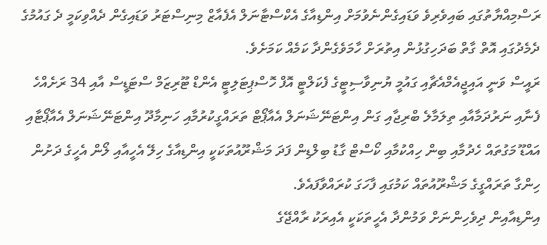ރަސްމިއްޔާތުގައި ބައިވެރިވެ ވަޑައިގެންނެވުމަށް އިންޑިއާގެ އެކްސްޓާނަލް އެފެއާޒް މިނިސްޓަރު ވަޑައިގެން ދެއްވިކަމީ ދެ ގައުމުގެ ދެމެދުގައި އޮތް ގާތް ބަދަހިގުޅުން އިތުރަށް ހާމަވެގެންދާ ކަމެއް ކަމަށެވެ.
ރައީސް ވަނީ އައިޖީއެމްއެޗާއި ގައުމީ ޔުނިވާސިޓީގެ ފެކަލްޓީ އޮފް ހޮސްޕިޓަލިޓީ އެންޑް ޓޫރިޒަމް ސްޓަޑީސް އާއި 34 ރަށެއްހެ ފެނާއި ނަރުދަމާއާއި ތިލަމާލެ ބްރިޖާއި ގަން އިންޓަނޭޝަނަލް އެއާޕޯޓް ތަރައްގީކުރުމާއި ހަނިމާދޫ އިންޓަނޭޝަނަލް އެއާޕޯޓާއި އައްޑޫ މަގުތައް ހެދުމާއި ބިން ހިއްކުމާއި ކޯސްޓް ގާޑު ބިލްޑިން ފަދަ މަޝްރޫއުތަކަކީ އިންޑިއާގެ ހިލޭ އެހީއާއި ލޯން އެހީގެ ދަށުން ހިންގާ ތަރައްގީގެ މަޝްރޫއުތައް ކަމުގައި ފާހަގަ ކުރައްވާފައެވެ.
އިންޑިއާއިން ދިވެހިންނަށް ވަމުންދާ އެހީތަކަކީ އެއިރަކު ރާއްޖޭގެ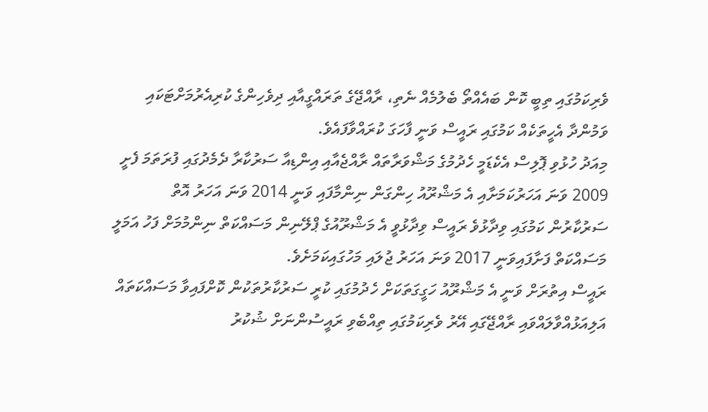ވެރިކަމުގައި ތިބީ ކޮން ބައެއްތޯ ބެލުމެއް ނެތި، ރާއްޖޭގެ ތަރައްގީއާއި ދިވެހިންގެ ކުރިއެރުމަށްޓަކައި ވަމުންދާ އެހީތަކެއް ކަމުގައި ރައީސް ވަނީ ފާހަގަ ކުރައްވާފައެވެ.
މިއަދު ހުޅުވި ޕޮލިސް އެކެޑަމީ ހެދުމުގެ މަޝްވަރާތައް ރާއްޖެއާއި އިންޑިއާ ސަރުކާރާ ދެމެދުގައި ފުރަތަމަ ފެށީ 2009 ވަނަ އަހަރުކަމަށާއި އެ މަޝްރޫއު ހިންގަން ނިންމާފައި ވަނީ 2014 ވަނަ އަހަރު އޮތް ސަރުކާރުން ކަމުގައި ވިދާޅުވެ ރައީސް ވިދާޅުވީ އެ މަޝްރޫއުގެ ޕްލޭނިން މަސައްކަތް ނިންމުމަށް ފަހު އަމަލީ މަސައްކަތް ފަށާފައިވަނީ 2017 ވަނަ އަހަރު ޖުލައި މަހުގައިކަމަށެވެ.
ރައީސް އިތުރަށް ވަނީ އެ މަޝްރޫއު ހަގީގަތަކަށް ހެދުމުގައި ކުރީ ސަރުކާރުތަކުން ކޮށްފައިވާ މަސައްކަތައް އަލިއަޅުއްވާލައްވައި ރާއްޖޭގައި އޭރު ވެރިކަމުގައި ތިއްބެވި ރައީސުންނަށް ޝުކުރު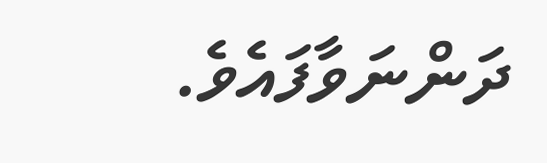ދަންނަވާފައެވެ.